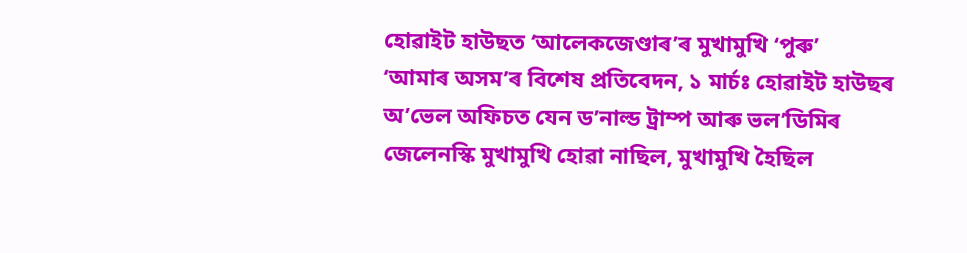হোৱাইট হাউছত ‘আলেকজেণ্ডাৰ’ৰ মুখামুখি ‘পুৰু’
‘আমাৰ অসম’ৰ বিশেষ প্ৰতিবেদন, ১ মাৰ্চঃ হোৱাইট হাউছৰ অ’ভেল অফিচত যেন ড’নাল্ড ট্ৰাম্প আৰু ভল’ডিমিৰ জেলেনস্কি মুখামুখি হোৱা নাছিল, মুখামুখি হৈছিল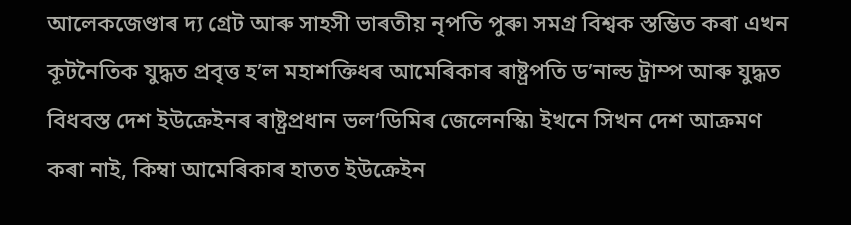আলেকজেণ্ডাৰ দ্য গ্ৰেট আৰু সাহসী ভাৰতীয় নৃপতি পুৰু৷ সমগ্ৰ বিশ্বক স্তম্ভিত কৰা এখন কূটনৈতিক যুদ্ধত প্ৰবৃত্ত হ’ল মহাশক্তিধৰ আমেৰিকাৰ ৰাষ্ট্ৰপতি ড’নাল্ড ট্ৰাম্প আৰু যুদ্ধত বিধবস্ত দেশ ইউক্ৰেইনৰ ৰাষ্ট্ৰপ্ৰধান ভল’ডিমিৰ জেলেনস্কি৷ ইখনে সিখন দেশ আক্ৰমণ কৰা নাই, কিম্বা আমেৰিকাৰ হাতত ইউক্ৰেইন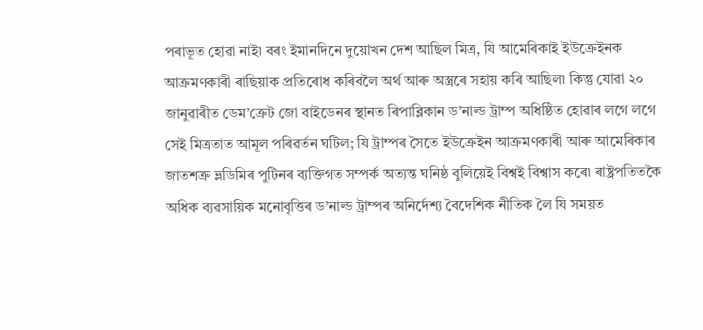পৰাভূত হোৱা নাই৷ বৰং ইমানদিনে দুয়োখন দেশ আছিল মিত্ৰ, যি আমেৰিকাই ইউক্ৰেইনক আক্ৰমণকাৰী ৰাছিয়াক প্ৰতিৰোধ কৰিবলৈ অৰ্থ আৰু অস্ত্ৰৰে সহায় কৰি আছিল৷ কিন্তু যোৱা ২০ জানুৱাৰীত ডেম’ক্ৰেট জো বাইডেনৰ স্থানত ৰিপাব্লিকান ড’নাল্ড ট্ৰাম্প অধিষ্ঠিত হোৱাৰ লগে লগে সেই মিত্ৰতাত আমূল পৰিৱৰ্তন ঘটিল; যি ট্ৰাম্পৰ সৈতে ইউক্ৰেইন আক্ৰমণকাৰী আৰু আমেৰিকাৰ জাতশত্ৰু ভ্লডিমিৰ পুটিনৰ ব্যক্তিগত সম্পৰ্ক অত্যন্ত ঘনিষ্ঠ বুলিয়েই বিশ্বই বিশ্বাস কৰে৷ ৰাষ্ট্ৰপতিতকৈ অধিক ব্যৱসায়িক মনোবৃত্তিৰ ড’নাল্ড ট্ৰাম্পৰ অনিৰ্দেশ্য বৈদেশিক নীতিক লৈ যি সময়ত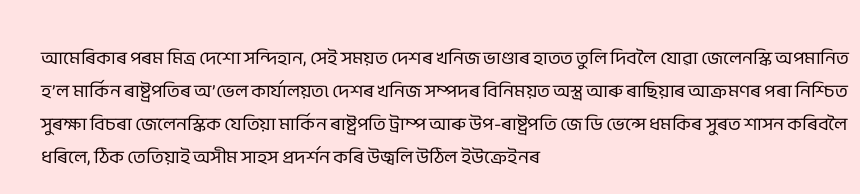আমেৰিকাৰ পৰম মিত্ৰ দেশো সন্দিহান, সেই সময়ত দেশৰ খনিজ ভাণ্ডাৰ হাতত তুলি দিবলৈ যোৱা জেলেনস্কি অপমানিত হ’ল মাৰ্কিন ৰাষ্ট্ৰপতিৰ অ’ভেল কাৰ্যালয়ত৷ দেশৰ খনিজ সম্পদৰ বিনিময়ত অস্ত্ৰ আৰু ৰাছিয়াৰ আক্ৰমণৰ পৰা নিশ্চিত সুৰক্ষা বিচৰা জেলেনস্কিক যেতিয়া মাৰ্কিন ৰাষ্ট্ৰপতি ট্ৰাম্প আৰু উপ-ৰাষ্ট্ৰপতি জে ডি ভেন্সে ধমকিৰ সুৰত শাসন কৰিবলৈ ধৰিলে, ঠিক তেতিয়াই অসীম সাহস প্ৰদৰ্শন কৰি উজ্বলি উঠিল ইউক্ৰেইনৰ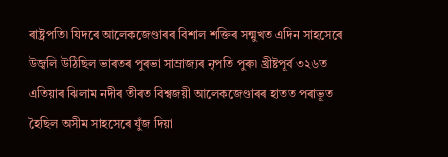ৰাষ্ট্ৰপতি৷ যিদৰে আলেকজেণ্ডাৰৰ বিশাল শক্তিৰ সন্মুখত এদিন সাহসেৰে উজ্বলি উঠিছিল ভাৰতৰ পুৰভা সাম্ৰাজ্যৰ নৃপতি পুৰু৷ খ্ৰীষ্টপূৰ্ব ৩২৬ত এতিয়াৰ ঝিলাম নদীৰ তীৰত বিশ্বজয়ী আলেকজেণ্ডাৰৰ হাতত পৰাভূত হৈছিল অসীম সাহসেৰে যুঁজ দিয়া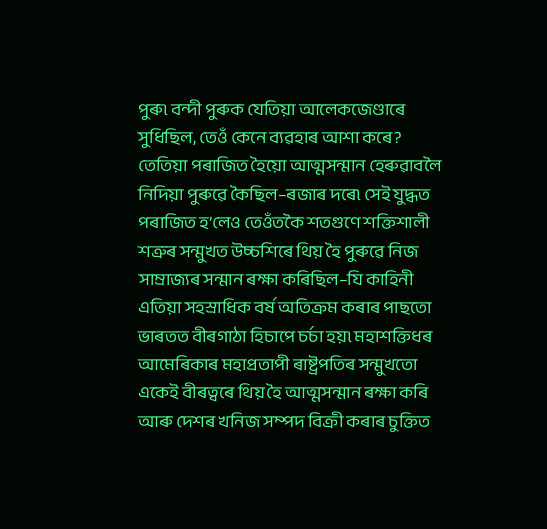পুৰু৷ বন্দী পুৰুক যেতিয়া আলেকজেণ্ডাৰে সুধিছিল, তেওঁ কেনে ব্যৱহাৰ আশা কৰে? তেতিয়া পৰাজিত হৈয়ো আত্মসন্মান হেৰুৱাবলৈ নিদিয়া পুৰুৱে কৈছিল–ৰজাৰ দৰে৷ সেই যুদ্ধত পৰাজিত হ’লেও তেওঁতকৈ শতগুণে শক্তিশালী শত্ৰুৰ সন্মুখত উচ্চশিৰে থিয় হৈ পুৰুৱে নিজ সাম্ৰাজ্যৰ সন্মান ৰক্ষা কৰিছিল–যি কাহিনী এতিয়া সহস্ৰাধিক বৰ্ষ অতিক্ৰম কৰাৰ পাছতো ভাৰতত বীৰগাঠা হিচাপে চৰ্চা হয়৷ মহাশক্তিধৰ আমেৰিকাৰ মহাপ্ৰতাপী ৰাষ্ট্ৰপতিৰ সন্মুখতো একেই বীৰত্বৰে থিয় হৈ আত্মসন্মান ৰক্ষা কৰি আৰু দেশৰ খনিজ সম্পদ বিক্ৰী কৰাৰ চুক্তিত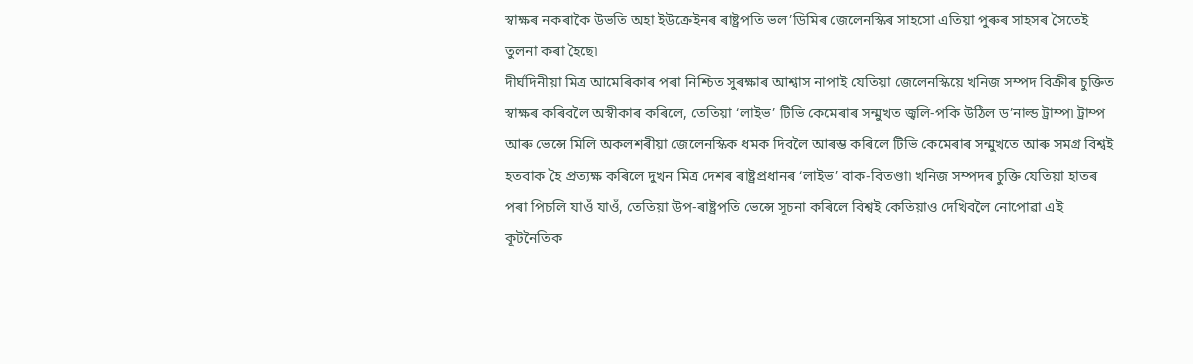স্বাক্ষৰ নকৰাকৈ উভতি অহা ইউক্ৰেইনৰ ৰাষ্ট্ৰপতি ভল’ডিমিৰ জেলেনস্কিৰ সাহসো এতিয়া পুৰুৰ সাহসৰ সৈতেই তুলনা কৰা হৈছে৷
দীৰ্ঘদিনীয়া মিত্ৰ আমেৰিকাৰ পৰা নিশ্চিত সুৰক্ষাৰ আশ্বাস নাপাই যেতিয়া জেলেনস্কিয়ে খনিজ সম্পদ বিক্ৰীৰ চুক্তিত স্বাক্ষৰ কৰিবলৈ অস্বীকাৰ কৰিলে, তেতিয়া ‘লাইভ’ টিভি কেমেৰাৰ সন্মুখত জ্বলি-পকি উঠিল ড’নাল্ড ট্ৰাম্প৷ ট্ৰাম্প আৰু ভেন্সে মিলি অকলশৰীয়া জেলেনস্কিক ধমক দিবলৈ আৰম্ভ কৰিলে টিভি কেমেৰাৰ সন্মুখতে আৰু সমগ্ৰ বিশ্বই হতবাক হৈ প্ৰত্যক্ষ কৰিলে দুখন মিত্ৰ দেশৰ ৰাষ্ট্ৰপ্ৰধানৰ ‘লাইভ’ বাক-বিতণ্ডা৷ খনিজ সম্পদৰ চুক্তি যেতিয়া হাতৰ পৰা পিচলি যাওঁ যাওঁ, তেতিয়া উপ-ৰাষ্ট্ৰপতি ভেন্সে সূচনা কৰিলে বিশ্বই কেতিয়াও দেখিবলৈ নোপোৱা এই কূটনৈতিক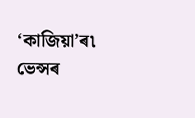‘কাজিয়া’ৰ৷ ভেন্সৰ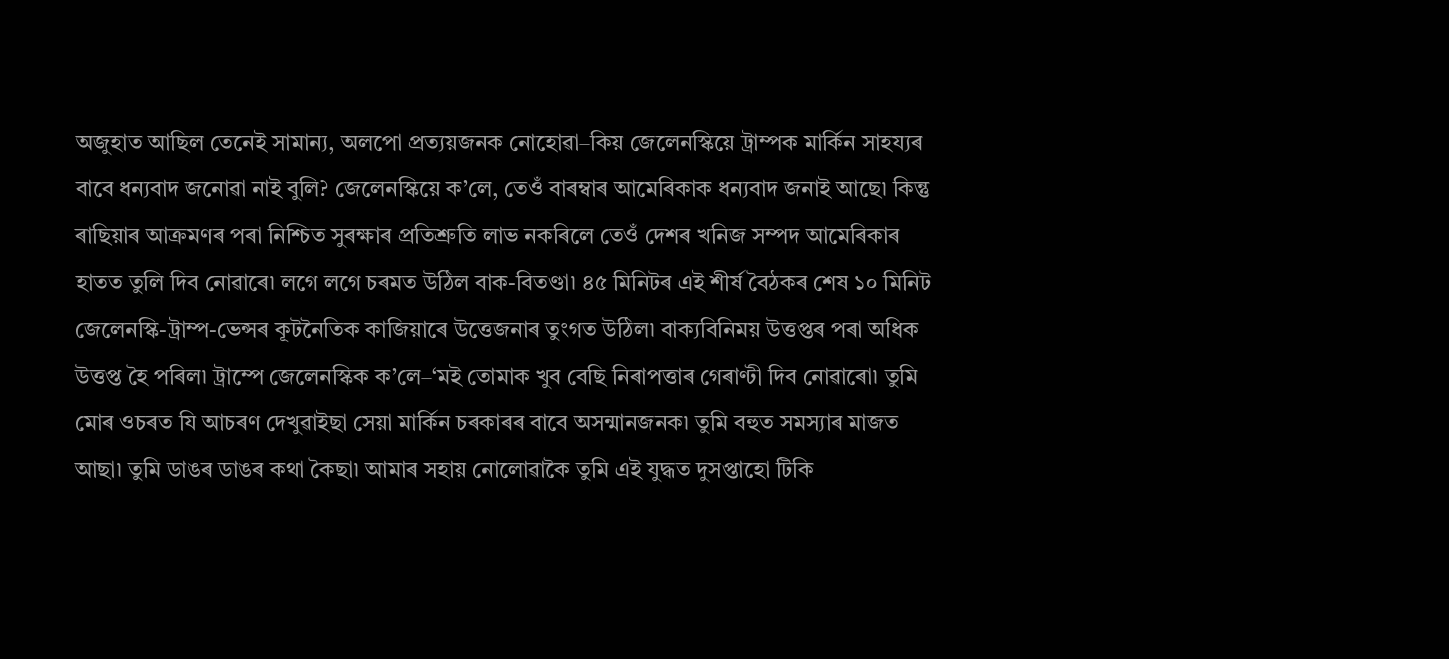অজুহাত আছিল তেনেই সামান্য, অলপো প্ৰত্যয়জনক নোহোৱা–কিয় জেলেনস্কিয়ে ট্ৰাম্পক মাৰ্কিন সাহয্যৰ বাবে ধন্যবাদ জনোৱা নাই বুলি? জেলেনস্কিয়ে ক’লে, তেওঁ বাৰম্বাৰ আমেৰিকাক ধন্যবাদ জনাই আছে৷ কিন্তু ৰাছিয়াৰ আক্ৰমণৰ পৰা নিশ্চিত সুৰক্ষাৰ প্ৰতিশ্ৰুতি লাভ নকৰিলে তেওঁ দেশৰ খনিজ সম্পদ আমেৰিকাৰ হাতত তুলি দিব নোৱাৰে৷ লগে লগে চৰমত উঠিল বাক-বিতণ্ডা৷ ৪৫ মিনিটৰ এই শীৰ্ষ বৈঠকৰ শেষ ১০ মিনিট জেলেনস্কি-ট্ৰাম্প-ভেন্সৰ কূটনৈতিক কাজিয়াৰে উত্তেজনাৰ তুংগত উঠিল৷ বাক্যবিনিময় উত্তপ্তৰ পৰা অধিক উত্তপ্ত হৈ পৰিল৷ ট্ৰাম্পে জেলেনস্কিক ক’লে–‘মই তোমাক খুব বেছি নিৰাপত্তাৰ গেৰাণ্টী দিব নোৱাৰো৷ তুমি মোৰ ওচৰত যি আচৰণ দেখুৱাইছা সেয়া মাৰ্কিন চৰকাৰৰ বাবে অসন্মানজনক৷ তুমি বহুত সমস্যাৰ মাজত আছা৷ তুমি ডাঙৰ ডাঙৰ কথা কৈছা৷ আমাৰ সহায় নোলোৱাকৈ তুমি এই যুদ্ধত দুসপ্তাহো টিকি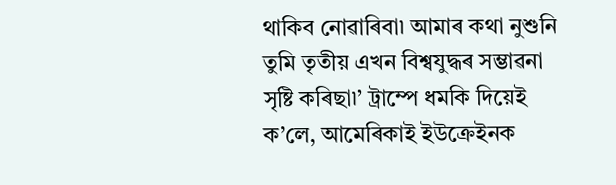থাকিব নোৱাৰিবা৷ আমাৰ কথা নুশুনি তুমি তৃতীয় এখন বিশ্বযুদ্ধৰ সম্ভাৱনা সৃষ্টি কৰিছা৷’ ট্ৰাম্পে ধমকি দিয়েই ক’লে, আমেৰিকাই ইউক্ৰেইনক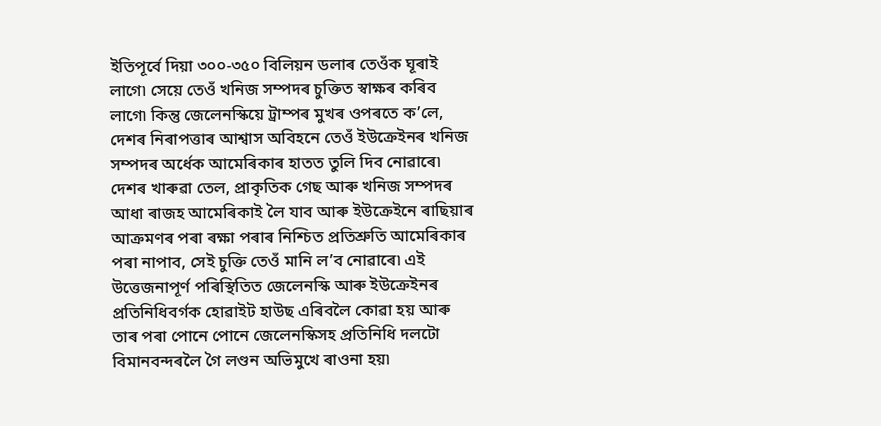ইতিপূৰ্বে দিয়া ৩০০-৩৫০ বিলিয়ন ডলাৰ তেওঁক ঘূৰাই লাগে৷ সেয়ে তেওঁ খনিজ সম্পদৰ চুক্তিত স্বাক্ষৰ কৰিব লাগে৷ কিন্তু জেলেনস্কিয়ে ট্ৰাম্পৰ মুখৰ ওপৰতে ক’লে, দেশৰ নিৰাপত্তাৰ আশ্বাস অবিহনে তেওঁ ইউক্ৰেইনৰ খনিজ সম্পদৰ অৰ্ধেক আমেৰিকাৰ হাতত তুলি দিব নোৱাৰে৷ দেশৰ খাৰুৱা তেল, প্ৰাকৃতিক গেছ আৰু খনিজ সম্পদৰ আধা ৰাজহ আমেৰিকাই লৈ যাব আৰু ইউক্ৰেইনে ৰাছিয়াৰ আক্ৰমণৰ পৰা ৰক্ষা পৰাৰ নিশ্চিত প্ৰতিশ্ৰুতি আমেৰিকাৰ পৰা নাপাব, সেই চুক্তি তেওঁ মানি ল’ব নোৱাৰে৷ এই উত্তেজনাপূৰ্ণ পৰিস্থিতিত জেলেনস্কি আৰু ইউক্ৰেইনৰ প্ৰতিনিধিবৰ্গক হোৱাইট হাউছ এৰিবলৈ কোৱা হয় আৰু তাৰ পৰা পোনে পোনে জেলেনস্কিসহ প্ৰতিনিধি দলটো বিমানবন্দৰলৈ গৈ লণ্ডন অভিমুখে ৰাওনা হয়৷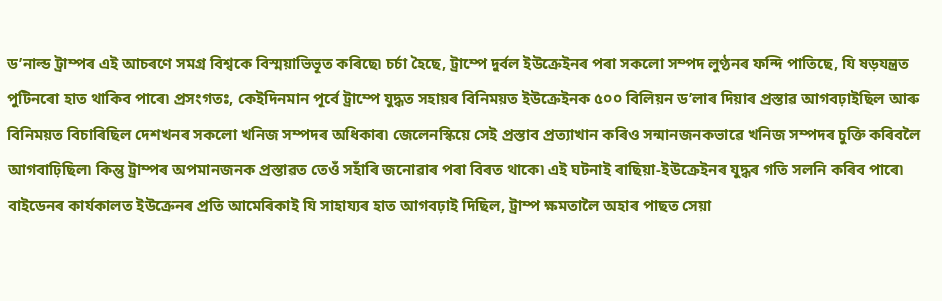ড’নাল্ড ট্ৰাম্পৰ এই আচৰণে সমগ্ৰ বিশ্বকে বিস্ময়াভিভূত কৰিছে৷ চৰ্চা হৈছে, ট্ৰাম্পে দুৰ্বল ইউক্ৰেইনৰ পৰা সকলো সম্পদ লুণ্ঠনৰ ফন্দি পাতিছে, যি ষড়যন্ত্ৰত পুটিনৰো হাত থাকিব পাৰে৷ প্ৰসংগতঃ, কেইদিনমান পূৰ্বে ট্ৰাম্পে যুদ্ধত সহায়ৰ বিনিময়ত ইউক্ৰেইনক ৫০০ বিলিয়ন ড’লাৰ দিয়াৰ প্ৰস্তাৱ আগবঢ়াইছিল আৰু বিনিময়ত বিচাৰিছিল দেশখনৰ সকলো খনিজ সম্পদৰ অধিকাৰ৷ জেলেনস্কিয়ে সেই প্ৰস্তাব প্ৰত্যাখান কৰিও সন্মানজনকভাৱে খনিজ সম্পদৰ চুক্তি কৰিবলৈ আগবাঢ়িছিল৷ কিন্তু ট্ৰাম্পৰ অপমানজনক প্ৰস্তাৱত তেওঁ সহাঁৰি জনোৱাৰ পৰা বিৰত থাকে৷ এই ঘটনাই ৰাছিয়া-ইউক্ৰেইনৰ যুদ্ধৰ গতি সলনি কৰিব পাৰে৷
বাইডেনৰ কাৰ্যকালত ইউক্ৰেনৰ প্ৰতি আমেৰিকাই যি সাহায্যৰ হাত আগবঢ়াই দিছিল, ট্ৰাম্প ক্ষমতালৈ অহাৰ পাছত সেয়া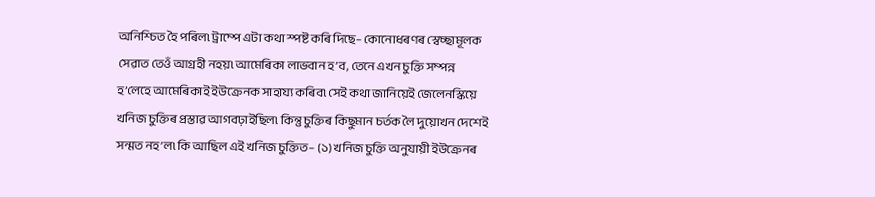অনিশ্চিত হৈ পৰিল৷ ট্ৰাম্পে এটা কথা স্পষ্ট কৰি দিছে– কোনোধৰণৰ স্বেচ্ছামূলক সেৱাত তেওঁ আগ্ৰহী নহয়৷ আমেৰিকা লাভবান হ’ব, তেনে এখন চুক্তি সম্পন্ন হ’লেহে আমেৰিকাই ইউক্ৰেনক সাহায্য কৰিব৷ সেই কথা জানিয়েই জেলেনস্কিয়ে খনিজ চুক্তিৰ প্ৰস্তাৱ আগবঢ়াইছিল৷ কিন্তু চুক্তিৰ কিছুমান চৰ্তক লৈ দুয়োখন দেশেই সন্মত নহ’ল৷ কি আছিল এই খনিজ চুক্তিত– (১) খনিজ চুক্তি অনুযায়ী ইউক্ৰেনৰ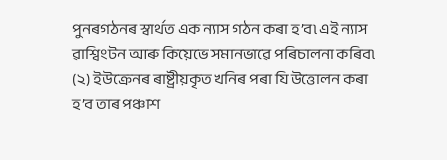পুনৰগঠনৰ স্বাৰ্থত এক ন্যাস গঠন কৰা হ’ব৷ এই ন্যাস ৱাশ্বিংটন আৰু কিয়েভে সমানভাৱে পৰিচালনা কৰিব৷ (২) ইউক্ৰেনৰ ৰাষ্ট্ৰীয়কৃত খনিৰ পৰা যি উত্তোলন কৰা হ’ব তাৰ পঞ্চাশ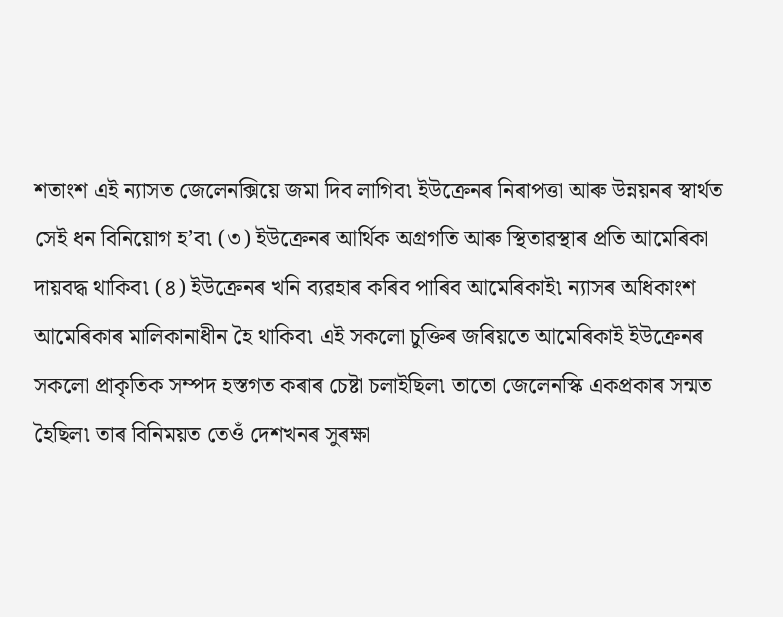শতাংশ এই ন্যাসত জেলেনক্সিয়ে জমা দিব লাগিব৷ ইউক্ৰেনৰ নিৰাপত্তা আৰু উন্নয়নৰ স্বাৰ্থত সেই ধন বিনিয়োগ হ’ব৷ (৩) ইউক্ৰেনৰ আৰ্থিক অগ্ৰগতি আৰু স্থিতাৱস্থাৰ প্ৰতি আমেৰিকা দায়বদ্ধ থাকিব৷ (৪) ইউক্ৰেনৰ খনি ব্যৱহাৰ কৰিব পাৰিব আমেৰিকাই৷ ন্যাসৰ অধিকাংশ আমেৰিকাৰ মালিকানাধীন হৈ থাকিব৷ এই সকলো চুক্তিৰ জৰিয়তে আমেৰিকাই ইউক্ৰেনৰ সকলো প্ৰাকৃতিক সম্পদ হস্তগত কৰাৰ চেষ্টা চলাইছিল৷ তাতো জেলেনস্কি একপ্ৰকাৰ সন্মত হৈছিল৷ তাৰ বিনিময়ত তেওঁ দেশখনৰ সুৰক্ষা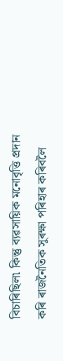বিচাৰিছিল৷ কিন্তু ব্যৱসায়িক মনোবৃত্তি প্ৰদান কৰি ৰাজনৈতিক সুৰক্ষা পৰিহাৰ কৰিবলৈ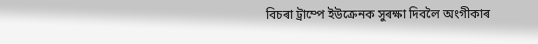বিচৰা ট্ৰাম্পে ইউক্ৰেনক সুৰক্ষা দিবলৈ অংগীকাৰ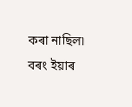কৰা নাছিল৷ বৰং ইয়াৰ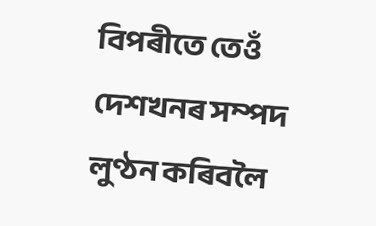বিপৰীতে তেওঁ দেশখনৰ সম্পদ লুণ্ঠন কৰিবলৈ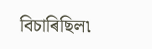বিচাৰিছিল৷